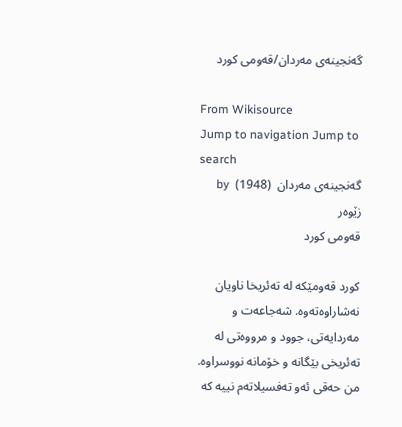گەنجینەی مەردان/قەومی کورد

From Wikisource
Jump to navigation Jump to search
گەنجینەی مەردان  (1948)  by زێوەر
قەومی کورد

کورد قەومێکە لە تەئریخا ناویان نەشاراوەتەوە. شەجاعەت و مەردایەتی، جوود و مرووەتی لە تەئریخی بێگانە و خۆمانە نووسراوە. من حەقی ئەو تەفسیلاتەم نییە کە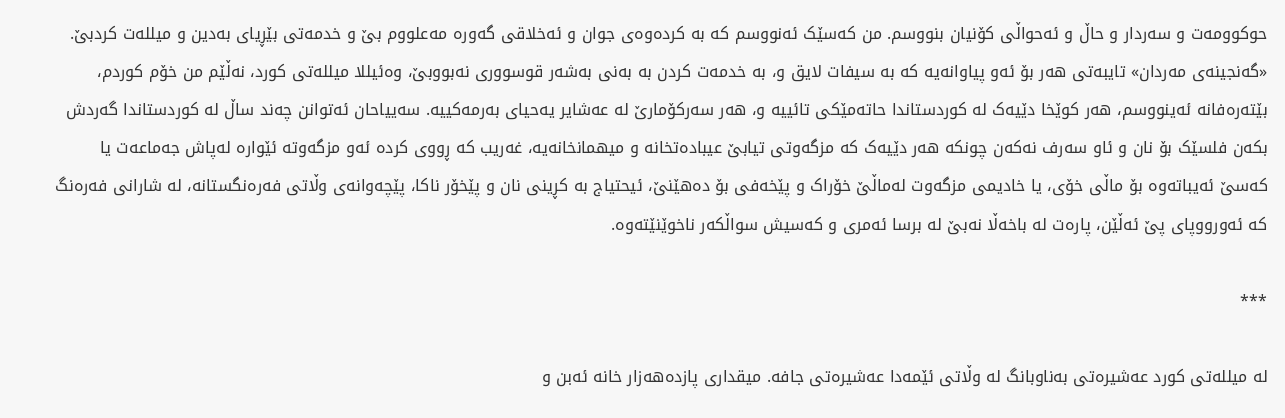حوکوومەت و سەردار و حاڵ و ئەحواڵی کۆنیان بنووسم. من کەسێک ئەنووسم کە بە کردەوەی جوان و ئەخلاقی گەورە مەعلووم بێ و خدمەتی بێڕیای بەدین و میللەت کردبێ. «گەنجینەی مەردان» تایبەتی هەر بۆ ئەو پیاوانەیە کە بە سیفات لایق و، بە خدمەت کردن بە بەنی بەشەر قوسووری نەبووبێ، وەئیللا میللەتی کورد، نەڵێم من خۆم کوردم، بێتەرەفانە ئەینووسم، هەر کوێخا دێیەک لە کوردستاندا حاتەمێکی تائییە و، هەر سەرکۆمارێ لە عەشایر یەحیای بەرمەکییە. سەییاحان ئەتوانن چەند ساڵ لە کوردستاندا گەردش بکەن فلسێک بۆ نان و ئاو سەرف نەکەن چونکە هەر دێیەک کە مزگەوتی تیابێ عیبادەتخانە و میهمانخانەیە، غەریب کە ڕووی کردە ئەو مزگەوتە ئێوارە لەپاش جەماعەت یا کەسێ ئەیباتەوە بۆ ماڵی خۆی، یا خادیمی مزگەوت لەماڵێ خۆراک و پێخەفی بۆ دەهێنێ، ئیحتیاج بە کڕینی نان و پێخۆر ناکا، پێچەوانەی وڵاتی فەرەنگستانە، لە شارانی فەرەنگ کە ئەورووپای پێ ئەڵێن، پارەت لە باخەڵا نەبێ لە برسا ئەمری و کەسیش سواڵکەر ناخوێنێتەوە.

***

لە میللەتی کورد عەشیرەتی بەناوبانگ لە وڵاتی ئێمەدا عەشیرەتی جافە. میقداری پازدەهەزار خانە ئەبن و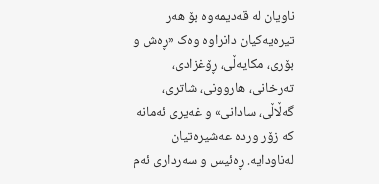ناویان لە قەدیمەوە بۆ هەر تیرەیەکیان دانراوە وەک «ڕەش و بۆری، مکایەڵی، ڕۆغزادی، تەرخانی، هاروونی، شاتری، گەڵاڵی، سادانی» و غەیری ئەمانە کە زۆر وردە عەشیرەتیان لەناودایە. ڕەئیس و سەرداری ئەم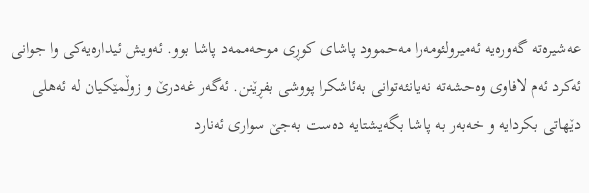عەشیرەتە گەورەیە ئەمیرولئومەرا مەحموود پاشای کوڕی موحەممەد پاشا بوو. ئەویش ئیدارەیەکی وا جوانی ئەکرد ئەم لافاوی وەحشەتە نەیانئەتوانی بەئاشکرا پووشی بفڕێنن. ئەگەر غەدرێ و زوڵمێکیان لە ئەهلی دێهاتی بکردایە و خەبەر بە پاشا بگەیشتایە دەست بەجێ سواری ئەنارد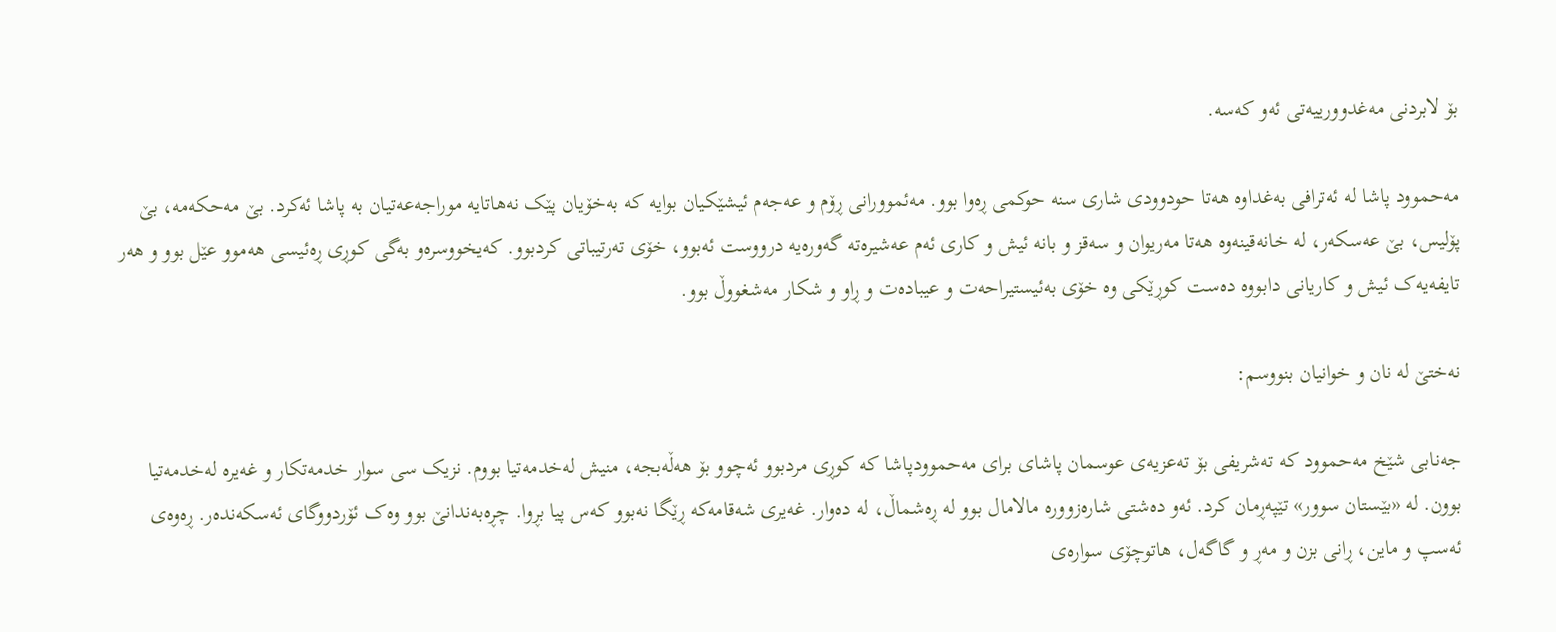بۆ لابردنی مەغدوورییەتی ئەو کەسە.

مەحموود پاشا لە ئەترافی بەغداوە هەتا حودوودی شاری سنە حوکمی ڕەوا بوو. مەئموورانی ڕۆم و عەجەم ئیشێکیان بوایە کە بەخۆیان پێک نەهاتایە موراجەعەتیان بە پاشا ئەکرد. بێ مەحکەمە، بێ پۆلیس، بێ عەسکەر، لە خانەقینەوە هەتا مەریوان و سەقز و بانە ئیش و کاری ئەم عەشیرەتە گەورەیە درووست ئەبوو، خۆی تەرتیباتی کردبوو. کەیخووسرەو بەگی کوڕی ڕەئیسی هەموو عێل بوو و هەر تایفەیەک ئیش و کاریانی دابووە دەست کوڕێکی وە خۆی بەئیستیراحەت و عیبادەت و ڕاو و شکار مەشغووڵ بوو.

نەختێ لە نان و خوانیان بنووسم:

جەنابی شێخ مەحموود کە تەشریفی بۆ تەعزیەی عوسمان پاشای برای مەحموودپاشا کە کوڕی مردبوو ئەچوو بۆ هەڵەبجە، منیش لەخدمەتیا بووم. نزیک سی سوار خدمەتکار و غەیرە لەخدمەتیا بوون. لە «بێستان سوور» تێپەڕمان کرد. ئەو دەشتی شارەزوورە مالامال بوو لە ڕەشماڵ، لە دەوار. غەیری شەقامەکە ڕێگا نەبوو کەس پیا بڕوا. چڕەبەندانێ بوو وەک ئۆردووگای ئەسکەندەر. ڕەوەی ئەسپ و ماین، ڕانی بزن و مەڕ و گاگەل، هاتوچۆی سوارەی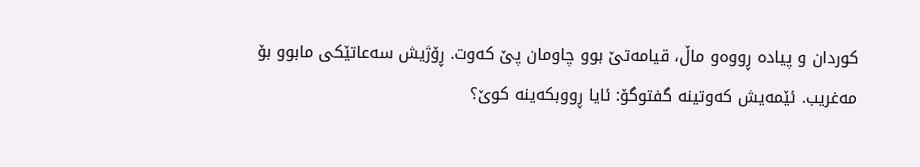کوردان و پیادە ڕووەو ماڵ، قیامەتێ بوو چاومان پێ کەوت. ڕۆژیش سەعاتێکی مابوو بۆ مەغریب. ئێمەیش کەوتینە گفتوگۆ: ئایا ڕووبکەینە کوێ؟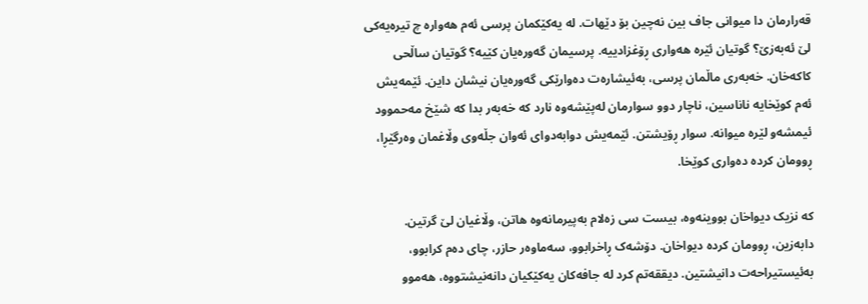قەرارمان دا میوانی جاف بین نەچین بۆ دێهات. لە یەکێکمان پرسی ئەم هەوارە چ تیرەیەکی لێ ئەبەزێ؟ گوتیان ئێرە هەواری ڕۆغزادییە. پرسیمان گەورەیان کێیە؟ گوتیان ساڵحی کاکەخان. خەبەری ماڵمان پرسی، بەئیشارەت دەوارێکی گەورەیان نیشان داین. ئێمەیش ئەم کوێخایە ناناسین، ناچار دوو سوارمان لەپێشەوە نارد کە خەبەر بدا کە شێخ مەحموود ئیمشەو لێرە میوانە. سوار ڕۆیشتن. ئێمەیش دوابەدوای ئەوان جڵەوی وڵاغمان وەرگێڕا، ڕوومان کردە دەواری کوێخا.

کە نزیک دیواخان بووینەوە، بیست سی زەلام بەپیرمانەوە هاتن، وڵاغیان لێ گرتین. دابەزین، ڕوومان کردە دیواخان. دۆشەک ڕاخرابوو، سەماوەر حازر، چای دەم کرابوو، بەئیستیراحەت دانیشتین. دیققەتم کرد لە جافەکان یەکێکیان دانەنیشتووە، هەموو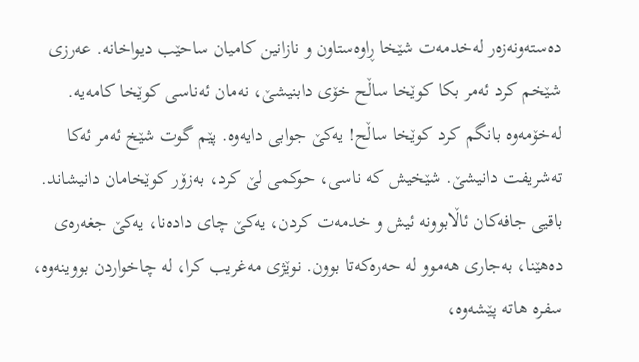دەستەونەزەر لەخدمەت شێخا ڕاوەستاون و نازانین کامیان ساحێب دیواخانە. عەرزی شێخم کرد ئەمر بکا کوێخا ساڵح خۆی دابنیشێ، نەمان ئەناسی کوێخا کامەیە. لەخۆمەوە بانگم کرد کوێخا ساڵح! یەکێ جوابی دایەوە. پێم گوت شێخ ئەمر ئەکا تەشریفت دانیشێ. شێخیش کە ناسی، حوکمی لێ کرد، بەزۆر کوێخامان دانیشاند. باقیی جافەکان ئاڵابوونە ئیش و خدمەت کردن، یەکێ چای دادەنا، یەکێ جغەرەی دەهێنا، بەجاری هەموو لە حەرەکەتا بوون. نوێژی مەغریب کرا، لە چاخواردن بووینەوە، سفرە هاتە پێشەوە،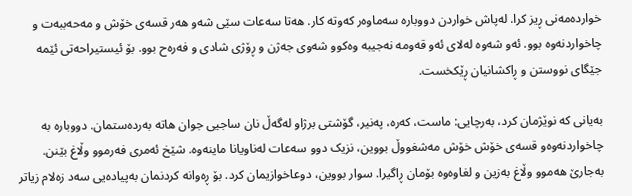خواردەمەنی ڕیز کرا. لەپاش خواردن دووبارە سەماوەر کەوتە کار. هەتا سەعات سێی شەو هەر قسەی خۆش و مەحەببەت و چاخواردنەوە بوو. ئەو شەوە لەلای ئەو قەومە نەجیبە وەکوو شەوی جەژن و ڕۆژی شادی و فەرەح بوو. بۆ ئیستیراحەتی ئێمە جێگای نووستن و ڕاکشانیان ڕێکخست.

بەیانی کە نوێژمان کرد، بەرچایی: ماست، کەرە، پەنیر، گۆشتی برژاو لەگەڵ نان ساجیی جوان هاتە بەردەستمان. دووبارە بە چاخواردنەوەو قسەی خۆش خۆش مەشغووڵ بووین، نزیک دوو سەعات لەناویانا ماینەوە. شێخ ئەمری فەرموو وڵاغ بێنن. بەجارێ هەموو وڵاغ بەزین و لغاوەوە بۆمان ڕاگیرا. سوار بووین، دوعاخوازیمان کرد. بۆ ڕەوانە کردنمان بەپیادەیی سەد زەلام زیاتر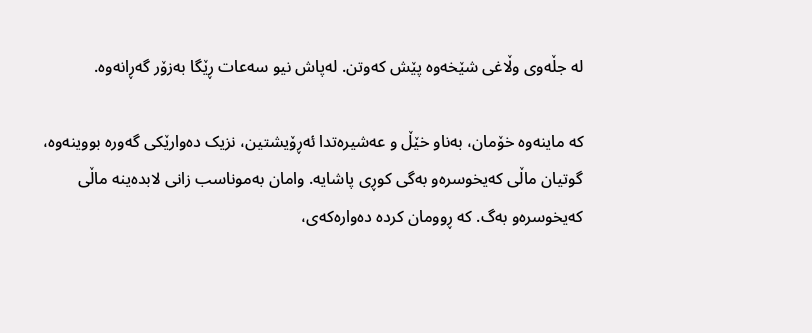لە جڵەوی وڵاغی شێخەوە پێش کەوتن. لەپاش نیو سەعات ڕێگا بەزۆر گەڕانەوە.

کە ماینەوە خۆمان، بەناو خێڵ و عەشیرەتدا ئەڕۆیشتین، نزیک دەوارێکی گەورە بووینەوە، گوتیان ماڵی کەیخوسرەو بەگی کوڕی پاشایە. وامان بەموناسب زانی لابدەینە ماڵی کەیخوسرەو بەگ. کە ڕوومان کردە دەوارەکەی،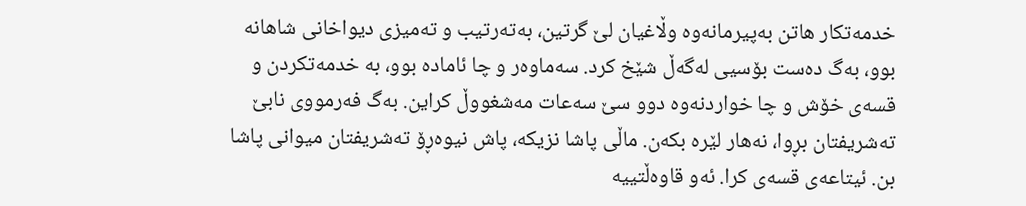خدمەتکار هاتن بەپیرمانەوە وڵاغیان لێ گرتین، بەتەرتیب و تەمیزی دیواخانی شاهانە بوو، بەگ دەست بۆسیی لەگەڵ شێخ کرد. سەماوەر و چا ئامادە بوو، بە خدمەتکردن و قسەی خۆش و چا خواردنەوە دوو سێ سەعات مەشغووڵ کراین. بەگ فەرمووی نابێ تەشریفتان بڕوا، نەهار لێرە بکەن. ماڵی پاشا نزیکە، پاش نیوەڕۆ تەشریفتان میوانی پاشا بن. ئیتاعەی قسەی کرا. ئەو قاوەڵتییە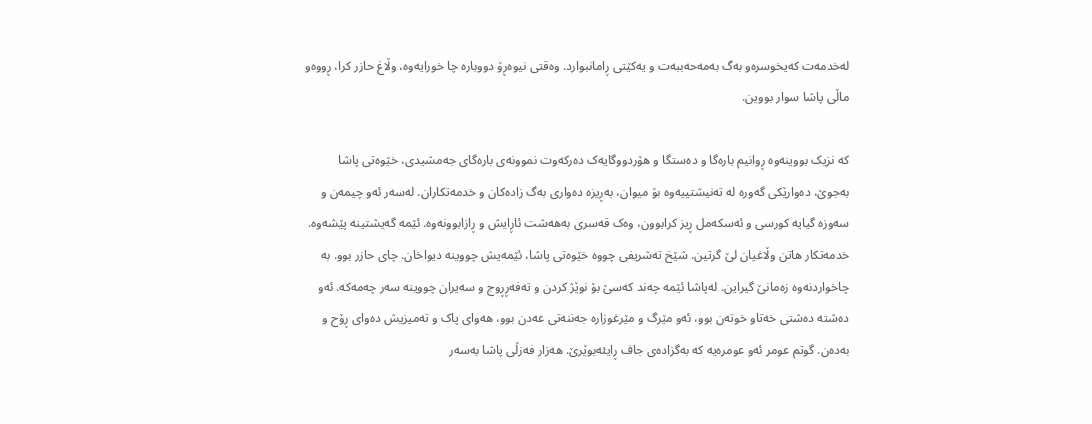لەخدمەت کەیخوسرەو بەگ بەمەحەببەت و یەکێتی ڕامانبوارد. وەقتی نیوەڕۆ دووبارە چا خورایەوە، وڵاغ حازر کرا، ڕووەو ماڵی پاشا سوار بووین.

کە نزیک بووینەوە ڕوانیم بارەگا و دەستگا و هۆردووگایەک دەرکەوت نموونەی بارەگای جەمشیدی، خێوەتی پاشا بەجوێ، دەوارێکی گەورە لە تەنیشتییەوە بۆ میوان، بەڕیزە دەواری بەگ زادەکان و خدمەتکاران. لەسەر ئەو چیمەن و سەوزە گیایە کورسی و ئەسکەمل ڕیز کرابوون، وەک قەسری بەهەشت ئاڕایش و ڕازابوونەوە. ئێمە گەیشتینە پێشەوە. خدمەتکار هاتن وڵاغیان لێ گرتین. شێخ تەشریفی چووە خێوەتی پاشا، ئێمەیش چووینە دیواخان. چای حازر بوو. بە چاخواردنەوە زەمانێ گیراین. لەپاشا ئێمە چەند کەسێ بۆ نوێژ کردن و تەفەڕڕوج و سەیران چووینە سەر چەمەکە. ئەو دەشتە دەشتی خەتاو خوتەن بوو، ئەو مێرگ و مێرغوزارە جەننەتی عەدن بوو، هەوای پاک و تەمیزیش دەوای ڕۆح و بەدەن. گوتم عومر ئەو عومرەیە کە بەگزادەی جاف ڕایئەبوێرێ. هەزار فەزڵی پاشا بەسەر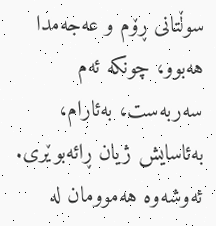سوڵتانی ڕۆم و عەجەمدا هەبوو، چونکە ئەم سەربەست، بەئارام، بەئاسایش ژیان ڕائەبوێری. ئەوشەوە هەموومان لە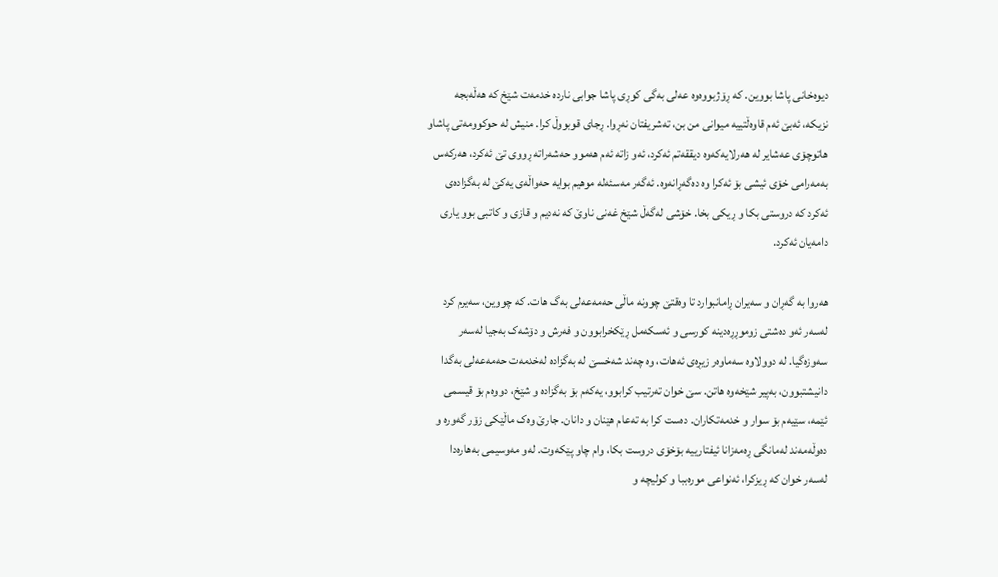دیوەخانی پاشا بووین. کە ڕۆژبووەوە عەلی بەگی کوڕی پاشا جوابی ناردە خدمەت شێخ کە هەڵەبجە نزیکە، ئەبێ ئەم قاوەڵتییە میوانی من بن، تەشریفتان نەڕوا. ڕجای قوبووڵ کرا. منیش لە حوکوومەتی پاشاو هاتوچۆی عەشایر لە هەرلایەکەوە دیققەتم ئەکرد، ئەو زاتە ئەم هەموو حەشەراتە ڕووی تێ ئەکرد، هەرکەس بەمەرامی خۆی ئیشی بۆ ئەکرا وە دەگەڕانەوە. ئەگەر مەسئەلە موهیم بوایە حەواڵەی یەکێ لە بەگزادەی ئەکرد کە دروستی بکا و ڕیکی بخا. خۆشی لەگەڵ شێخ غەنی ناوێ کە نەدیم و قازی و کاتبی بوو یاری دامەیان ئەکرد.

هەروا بە گەڕان و سەیران ڕامانبوارد تا وەقتێ چوونە ماڵی حەمەعەلی بەگ هات. کە چووین، سەیرم کرد لەسەر ئەو دەشتی زوموڕڕەدینە کورسی و ئەسکەمل ڕێکخرابوون و فەرش و دۆشەک بەجیا لەسەر سەوزەگیا. لە دوولاوە سەماوەر زیڕەی ئەهات، وە چەند شەخسێ لە بەگزادە لەخدمەت حەمەعەلی بەگدا دانیشتبوون، بەپیر شێخەوە هاتن. سێ خوان تەرتیب کرابوو، یەکەم بۆ بەگزادە و شێخ، دووەم بۆ قیسمی ئێمە، سێیەم بۆ سوار و خدمەتکاران. دەست کرا بە تەعام هێنان و دانان. جارێ وەک ماڵێکی زۆر گەورە و دەوڵەمەند لەمانگی ڕەمەزانا ئیفتارییە بۆخۆی دروست بکا، وام چاو پێکەوت. لەو مەوسیمی بەهارەدا لەسەر خوان کە ڕیزکرا، ئەنواعی مورەببا و کولیچە و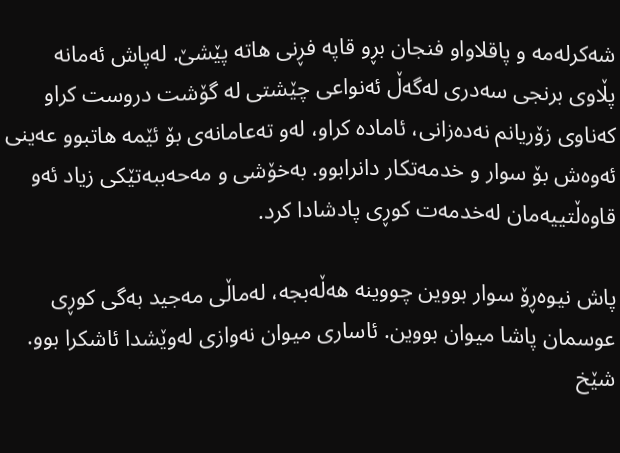شەکرلەمە و پاقلاواو فنجان بڕو قاپە فڕنی هاتە پێشێ. لەپاش ئەمانە پڵاوی برنجی سەدری لەگەڵ ئەنواعی چێشتی لە گۆشت دروست کراو کەناوی زۆریانم نەدەزانی، ئامادە کراو، لەو تەعامانەی بۆ ئێمە هاتبوو عەینی ئەوەش بۆ سوار و خدمەتکار دانرابوو. بەخۆشی و مەحەببەتێکی زیاد ئەو قاوەڵتییەمان لەخدمەت کوڕی پادشادا کرد.

پاش نیوەڕۆ سوار بووین چووینە هەڵەبجە، لەماڵی مەجید بەگی کوڕی عوسمان پاشا میوان بووین. ئاساری میوان نەوازی لەوێشدا ئاشکرا بوو. شێخ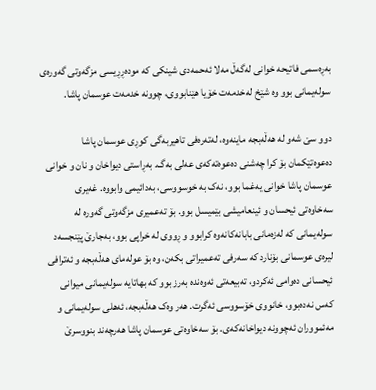بەڕەسمی فاتیحە خوانی لەگەڵ مەلا ئەحمەدی شینکی کە مودەڕڕیسی مزگەوتی گەورەی سولەیمانی بوو وە شێخ لەخدمەت خۆیا هێنابووی، چوونە خدمەت عوسمان پاشا.

دوو سێ شەو لە هەڵەبجە ماینەوە، لەتەرەفی تاهیربەگی کوڕی عوسمان پاشا دەعوەتێکمان بۆ کرا چەشنی دەعوەتەکەی عەلی بەگ. بەڕاستی دیواخان و نان و خوانی عوسمان پاشا خوانی یەغما بوو، نەک بە خوسووسی، بەدائیمی وابووە. غەیری سەخاوەتی ئیحسان و ئینعامیشی بێمیسل بوو. بۆ تەعمیری مزگەوتی گەورە لە سولەیمانی کە لەزەمانی بابانەکانەوە کرابوو و ڕووی لە خراپی بوو، بەجارێ پێنجسەد لیرەی عوسمانی بۆنارد کە سەرفی تەعمیراتی بکەن، وە بۆ عولەمای هەڵەبجە و ئەترافی ئیحسانی دەوامی ئەکردو، تەبیعەتی ئەوەندە بەرز بوو کە بهاتایە سولەیمانی میوانی کەس نەدەبوو، خانووی خۆسووسی ئەگرت. هەر وەک هەڵەبجە، ئەهلی سولەیمانی و مەئمووران ئەچوونە دیواخانەکەی. بۆ سەخاوەتی عوسمان پاشا هەرچەند بنووسرێ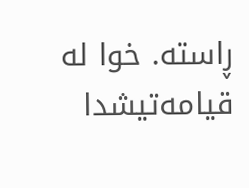ڕاستە. خوا لە قیامەتیشدا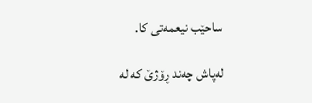ساحێب نیعمەتی کا.

لەپاش چەند ڕۆژێ کە لە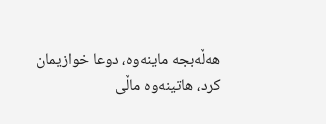هەڵەبجە ماینەوە، دوعا خوازیمان کرد، هاتینەوە ماڵی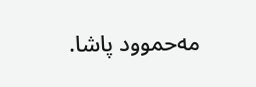مەحموود پاشا.